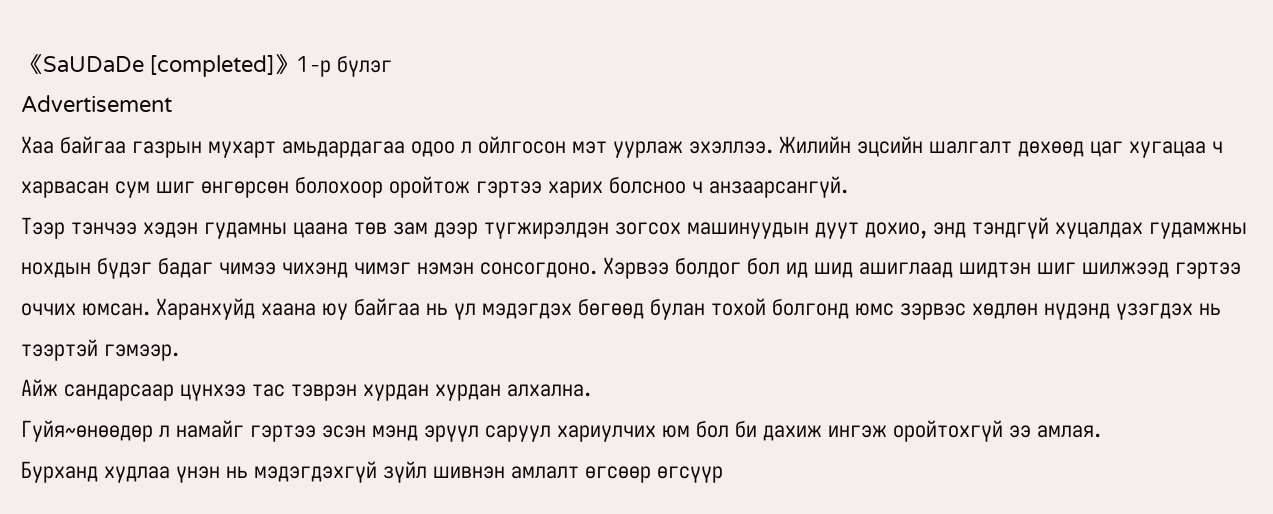《SaUDaDe [completed]》1-р бүлэг
Advertisement
Хаа байгаа газрын мухарт амьдардагаа одоо л ойлгосон мэт уурлаж эхэллээ. Жилийн эцсийн шалгалт дөхөөд цаг хугацаа ч харвасан сум шиг өнгөрсөн болохоор оройтож гэртээ харих болсноо ч анзаарсангүй.
Тээр тэнчээ хэдэн гудамны цаана төв зам дээр түгжирэлдэн зогсох машинуудын дуут дохио, энд тэндгүй хуцалдах гудамжны нохдын бүдэг бадаг чимээ чихэнд чимэг нэмэн сонсогдоно. Хэрвээ болдог бол ид шид ашиглаад шидтэн шиг шилжээд гэртээ оччих юмсан. Харанхуйд хаана юу байгаа нь үл мэдэгдэх бөгөөд булан тохой болгонд юмс зэрвэс хөдлөн нүдэнд үзэгдэх нь тээртэй гэмээр.
Айж сандарсаар цүнхээ тас тэврэн хурдан хурдан алхална.
Гуйя~өнөөдөр л намайг гэртээ эсэн мэнд эрүүл саруул хариулчих юм бол би дахиж ингэж оройтохгүй ээ амлая.
Бурханд худлаа үнэн нь мэдэгдэхгүй зүйл шивнэн амлалт өгсөөр өгсүүр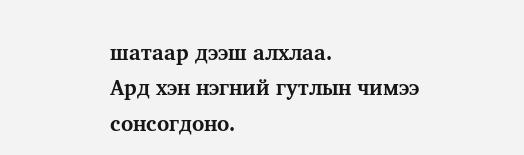шатаар дээш алхлаа.
Ард хэн нэгний гутлын чимээ сонсогдоно.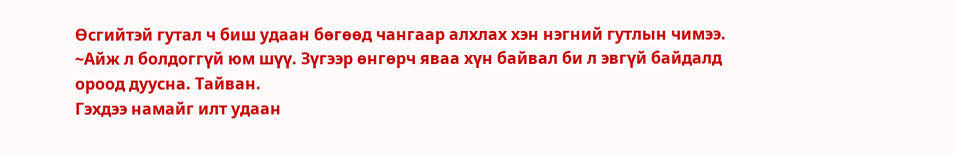Өсгийтэй гутал ч биш удаан бөгөөд чангаар алхлах хэн нэгний гутлын чимээ.
~Айж л болдоггүй юм шүү. Зүгээр өнгөрч яваа хүн байвал би л эвгүй байдалд ороод дуусна. Тайван.
Гэхдээ намайг илт удаан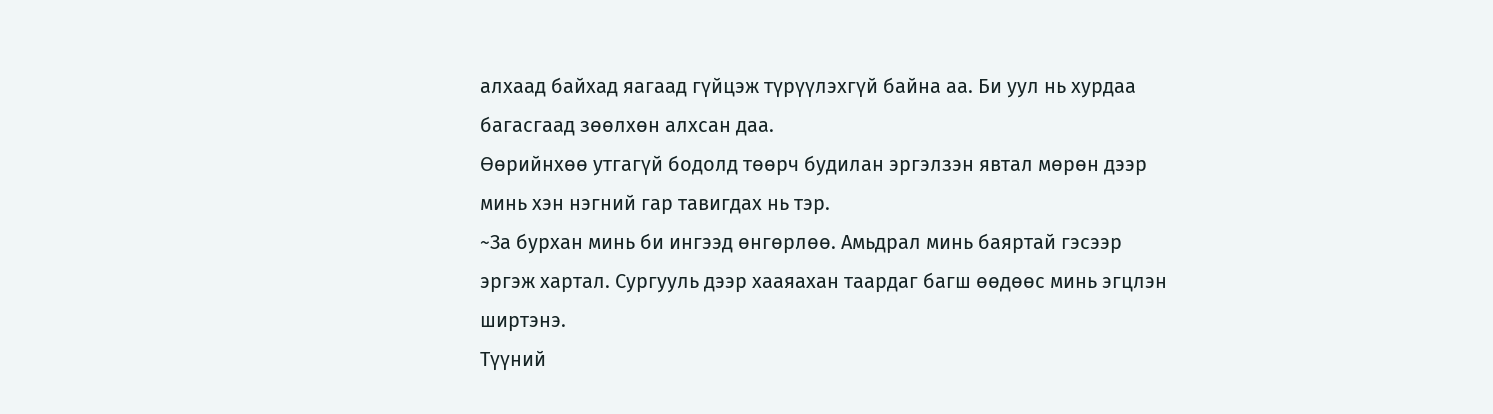алхаад байхад яагаад гүйцэж түрүүлэхгүй байна аа. Би уул нь хурдаа багасгаад зөөлхөн алхсан даа.
Өөрийнхөө утгагүй бодолд төөрч будилан эргэлзэн явтал мөрөн дээр минь хэн нэгний гар тавигдах нь тэр.
~За бурхан минь би ингээд өнгөрлөө. Амьдрал минь баяртай гэсээр эргэж хартал. Сургууль дээр хааяахан таардаг багш өөдөөс минь эгцлэн ширтэнэ.
Түүний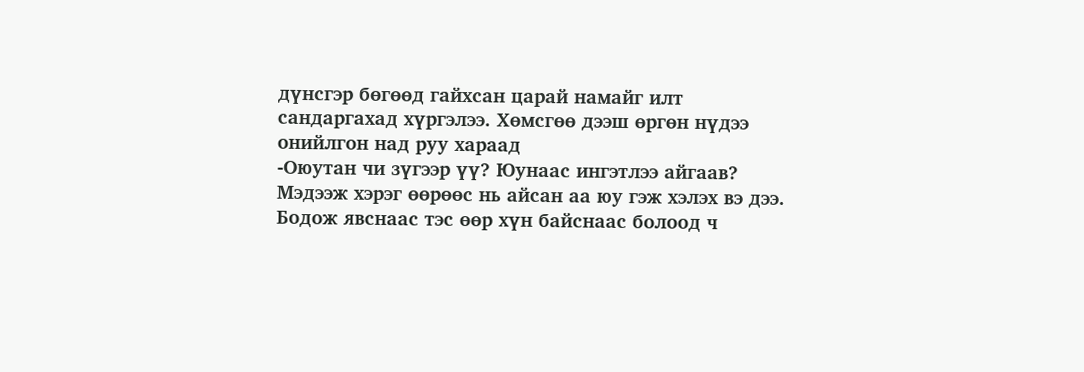дүнсгэр бөгөөд гайхсан царай намайг илт сандаргахад хүргэлээ. Хөмсгөө дээш өргөн нүдээ онийлгон над руу хараад
-Оюутан чи зүгээр үү? Юунаас ингэтлээ айгаав?
Мэдээж хэрэг өөрөөс нь айсан аа юу гэж хэлэх вэ дээ.
Бодож явснаас тэс өөр хүн байснаас болоод ч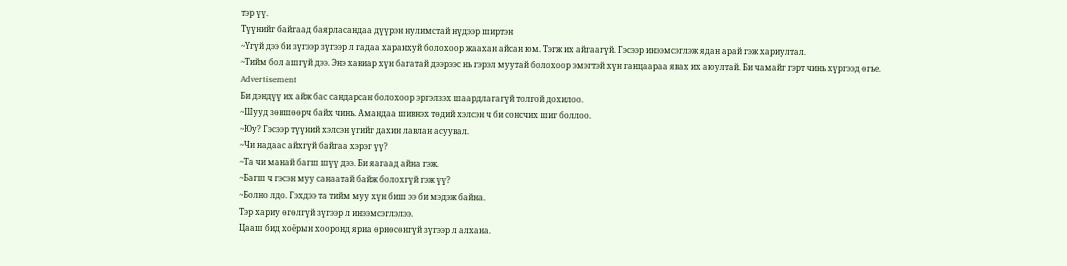тэр үү.
Түүнийг байгаад баярласандаа дүүрэн нулимстай нүдээр ширтэн
~Үгүй дээ би зүгээр зүгээр л гадаа харанхуй болохоор жаахан айсан юм. Тэгж их айгаагүй. Гэсээр инээмсэглэж ядан арай гэж хариултал.
~Тийм бол ашгүй дээ. Энэ хавиар хүн багатай дээрээс нь гэрэл муутай болохоор эмэгтэй хүн ганцаараа явах их аюултай. Би чамайг гэрт чинь хүргээд өгье.
Advertisement
Би дэндүү их айж бас сандарсан болохоор эргэлзэх шаардлагагүй толгой дохилоо.
~Шууд зөвшөөрч байх чинь. Амандаа шивнэх төдий хэлсэн ч би сонсчих шиг боллоо.
~Юу? Гэсээр түүний хэлсэн үгийг дахин лавлан асуувал.
~Чи надаас айхгүй байгаа хэрэг үү?
~Та чи манай багш шүү дээ. Би яагаад айна гэж.
~Багш ч гэсэн муу санаатай байж болохгүй гэж үү?
~Болно лдо. Гэхдээ та тийм муу хүн биш ээ би мэдэж байна.
Тэр хариу өгөлгүй зүгээр л инээмсэглэлээ.
Цааш бид хоёрын хооронд яриа өрнөсөнгүй зүгээр л алхана.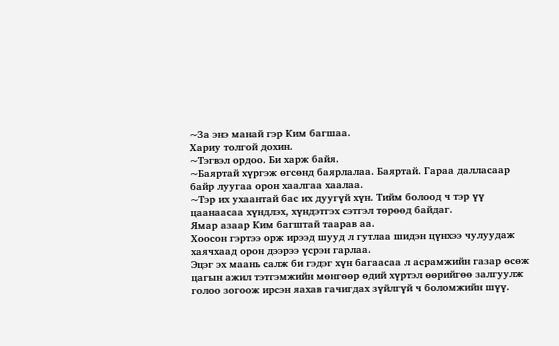~За энэ манай гэр Ким багшаа.
Хариу толгой дохин.
~Тэгвэл ордоо. Би харж байя.
~Баяртай хүргэж өгсөнд баярлалаа. Баяртай. Гараа далласаар байр луугаа орон хаалгаа хаалаа.
~Тэр их ухаантай бас их дуугүй хүн. Тийм болоод ч тэр үү цаанаасаа хүндлэх, хүндэтгэх сэтгэл төрөөд байдаг.
Ямар азаар Ким багштай таарав аа.
Хоосон гэртээ орж ирээд шууд л гутлаа шидэн цүнхээ чулуудаж хаячхаад орон дээрээ үсрэн гарлаа.
Эцэг эх маань салж би гэдэг хүн багаасаа л асрамжийн газар өсөж цагын ажил тэтгэмжийн мөнгөөр өдий хүртэл өөрийгөө залгуулж голоо зогоож ирсэн яахав гачигдах зүйлгүй ч боломжийн шүү.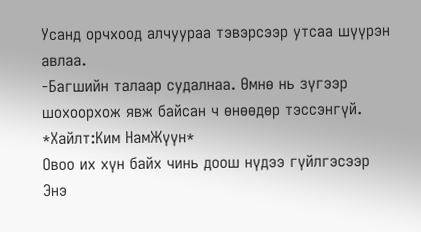Усанд орчхоод алчуураа тэвэрсээр утсаа шүүрэн авлаа.
-Багшийн талаар судалнаа. Өмнө нь зүгээр шохоорхож явж байсан ч өнөөдөр тэссэнгүй.
*Хайлт:Ким НамЖүүн*
Овоо их хүн байх чинь доош нүдээ гүйлгэсээр
Энэ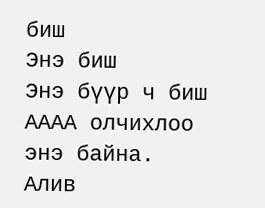биш
Энэ биш
Энэ бүүр ч биш
АААА олчихлоо энэ байна.
Алив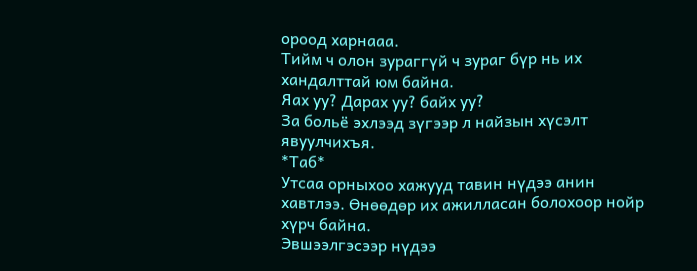ороод харнааа.
Тийм ч олон зураггүй ч зураг бүр нь их хандалттай юм байна.
Яах уу? Дарах уу? байх уу?
За больё эхлээд зүгээр л найзын хүсэлт явуулчихъя.
*Таб*
Утсаа орныхоо хажууд тавин нүдээ анин хавтлээ. Өнөөдөр их ажилласан болохоор нойр хүрч байна.
Эвшээлгэсээр нүдээ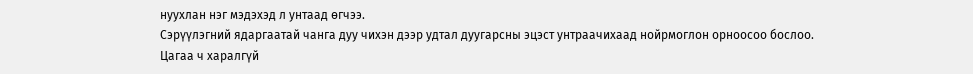нуухлан нэг мэдэхэд л унтаад өгчээ.
Сэрүүлэгний ядаргаатай чанга дуу чихэн дээр удтал дуугарсны эцэст унтраачихаад нойрмоглон орноосоо бослоо.
Цагаа ч харалгүй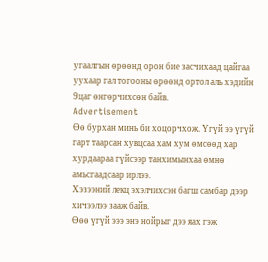угаалгын өрөөнд орон бие засчихаад цайгаа уухаар гал тогооны өрөөнд ортол аль хэдийн 9цаг өнгөрчихсөн байв.
Advertisement
Өө бурхан минь би хоцорчхож. Үгүй ээ үгүй гарт таарсан хувцсаа хам хум өмсөөд хар хурдаараа гүйсээр танхимынхаа өмнө амьсгаадсаар ирлээ.
Хэзээний лекц эхэлчихсэн багш самбар дээр хичээлээ зааж байв.
Өөө үгүй эээ энэ нойрыг дээ яах гэж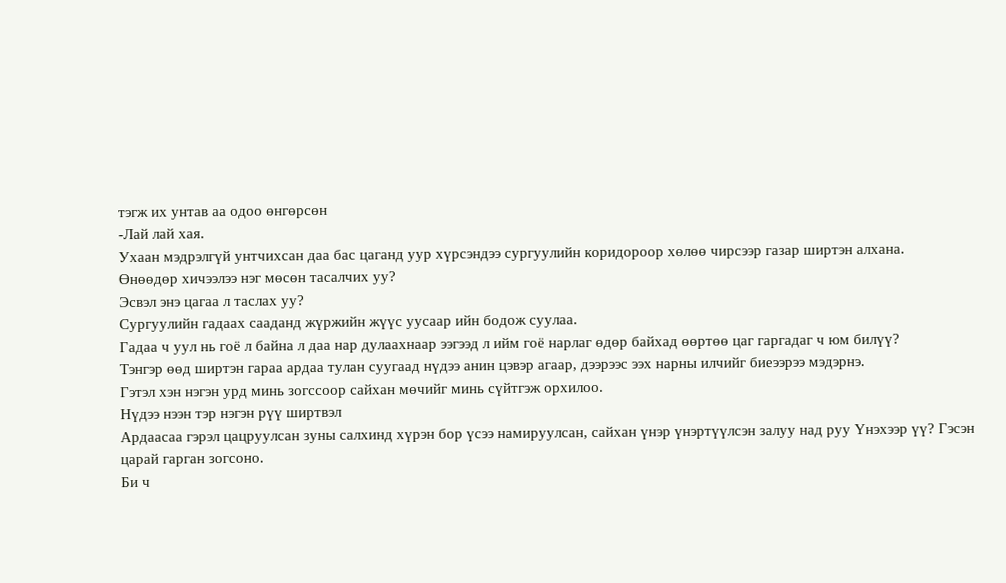тэгж их унтав аа одоо өнгөрсөн
-Лай лай хая.
Ухаан мэдрэлгүй унтчихсан даа бас цаганд уур хүрсэндээ сургуулийн коридороор хөлөө чирсээр газар ширтэн алхана.
Өнөөдөр хичээлээ нэг мөсөн тасалчих уу?
Эсвэл энэ цагаа л таслах уу?
Сургуулийн гадаах сааданд жүржийн жүүс уусаар ийн бодож суулаа.
Гадаа ч уул нь гоё л байна л даа нар дулаахнаар ээгээд л ийм гоё нарлаг өдөр байхад өөртөө цаг гаргадаг ч юм билүү?
Тэнгэр өөд ширтэн гараа ардаа тулан суугаад нүдээ анин цэвэр агаар, дээрээс ээх нарны илчийг биеээрээ мэдэрнэ.
Гэтэл хэн нэгэн урд минь зогссоор сайхан мөчийг минь сүйтгэж орхилоо.
Нүдээ нээн тэр нэгэн рүү ширтвэл
Ардаасаа гэрэл цацруулсан зуны салхинд хүрэн бор үсээ намируулсан, сайхан үнэр үнэртүүлсэн залуу над руу Үнэхээр үү? Гэсэн царай гарган зогсоно.
Би ч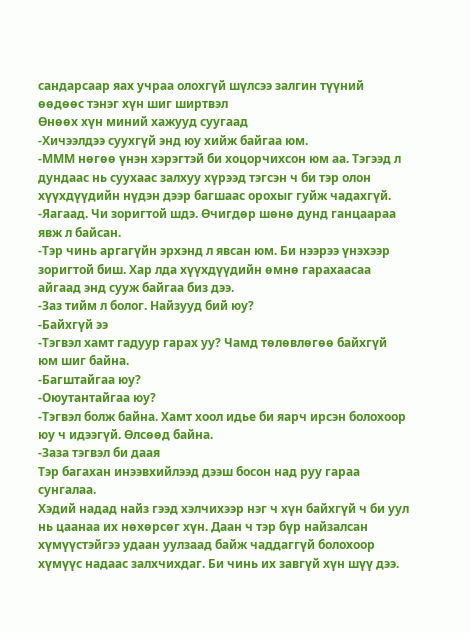сандарсаар яах учраа олохгүй шүлсээ залгин түүний өөдөөс тэнэг хүн шиг ширтвэл
Өнөөх хүн миний хажууд суугаад
-Хичээлдээ суухгүй энд юу хийж байгаа юм.
-МММ нөгөө үнэн хэрэгтэй би хоцорчихсон юм аа. Тэгээд л дундаас нь суухаас залхуу хүрээд тэгсэн ч би тэр олон хүүхдүүдийн нүдэн дээр багшаас орохыг гуйж чадахгүй.
-Яагаад. Чи зоригтой шдэ. Өчигдөр шөнө дунд ганцаараа явж л байсан.
-Тэр чинь аргагүйн эрхэнд л явсан юм. Би нээрээ үнэхээр зоригтой биш. Хар лда хүүхдүүдийн өмнө гарахаасаа айгаад энд сууж байгаа биз дээ.
-Заз тийм л болог. Найзууд бий юу?
-Байхгүй ээ
-Тэгвэл хамт гадуур гарах уу? Чамд төлөвлөгөө байхгүй юм шиг байна.
-Багштайгаа юу?
-Оюутантайгаа юу?
-Тэгвэл болж байна. Хамт хоол идье би яарч ирсэн болохоор юу ч идээгүй. Өлсөөд байна.
-Заза тэгвэл би даая
Тэр багахан инээвхийлээд дээш босон над руу гараа сунгалаа.
Хэдий надад найз гээд хэлчихээр нэг ч хүн байхгүй ч би уул нь цаанаа их нөхөрсөг хүн. Даан ч тэр бүр найзалсан хүмүүстэйгээ удаан уулзаад байж чаддаггүй болохоор хүмүүс надаас залхчихдаг. Би чинь их завгүй хүн шүү дээ.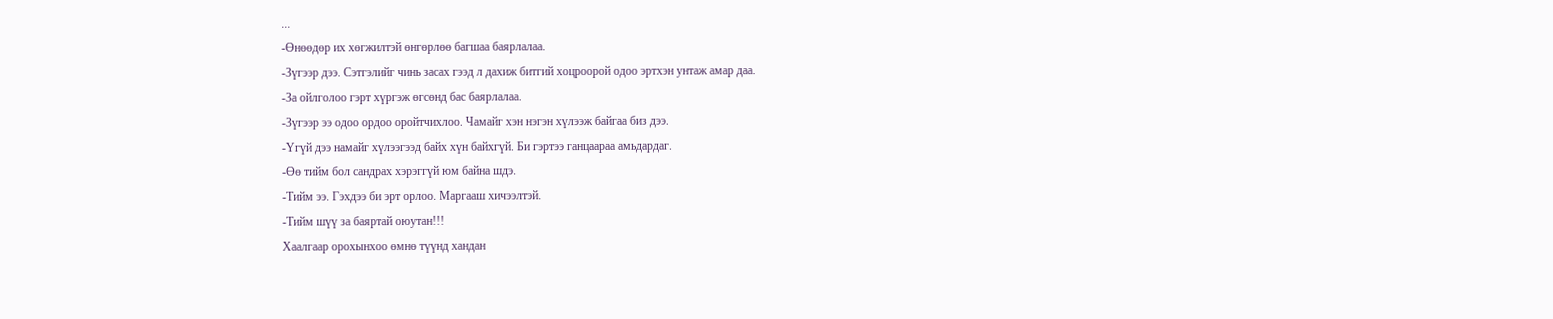...
-Өнөөдөр их хөгжилтэй өнгөрлөө багшаа баярлалаа.
-Зүгээр дээ. Сэтгэлийг чинь засах гээд л дахиж битгий хоцроорой одоо эртхэн унтаж амар даа.
-За ойлголоо гэрт хүргэж өгсөнд бас баярлалаа.
-Зүгээр ээ одоо ордоо оройтчихлоо. Чамайг хэн нэгэн хүлээж байгаа биз дээ.
-Үгүй дээ намайг хүлээгээд байх хүн байхгүй. Би гэртээ ганцаараа амьдардаг.
-Өө тийм бол сандрах хэрэггүй юм байна шдэ.
-Тийм ээ. Гэхдээ би эрт орлоо. Маргааш хичээлтэй.
-Тийм шүү за баяртай оюутан!!!
Хаалгаар орохынхоо өмнө түүнд хандан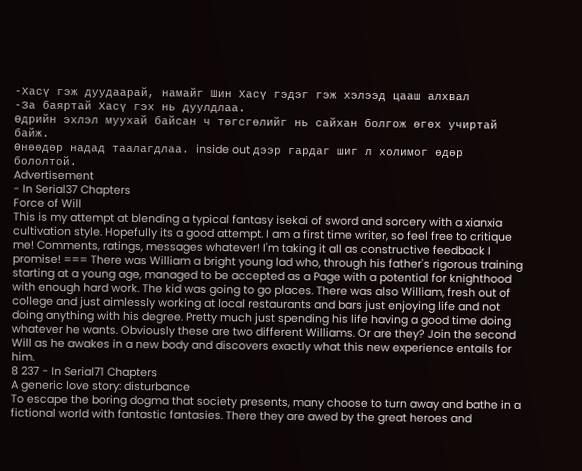-Хасү гэж дуудаарай, намайг Шин Хасү гэдэг гэж хэлээд цааш алхвал
-За баяртай Хасү гэх нь дуулдлаа.
Өдрийн эхлэл муухай байсан ч төгсгөлийг нь сайхан болгож өгөх учиртай байж.
Өнөөдөр надад таалагдлаа. inside out дээр гардаг шиг л холимог өдөр бололтой.
Advertisement
- In Serial37 Chapters
Force of Will
This is my attempt at blending a typical fantasy isekai of sword and sorcery with a xianxia cultivation style. Hopefully its a good attempt. I am a first time writer, so feel free to critique me! Comments, ratings, messages whatever! I'm taking it all as constructive feedback I promise! === There was William a bright young lad who, through his father's rigorous training starting at a young age, managed to be accepted as a Page with a potential for knighthood with enough hard work. The kid was going to go places. There was also William, fresh out of college and just aimlessly working at local restaurants and bars just enjoying life and not doing anything with his degree. Pretty much just spending his life having a good time doing whatever he wants. Obviously these are two different Williams. Or are they? Join the second Will as he awakes in a new body and discovers exactly what this new experience entails for him.
8 237 - In Serial71 Chapters
A generic love story: disturbance
To escape the boring dogma that society presents, many choose to turn away and bathe in a fictional world with fantastic fantasies. There they are awed by the great heroes and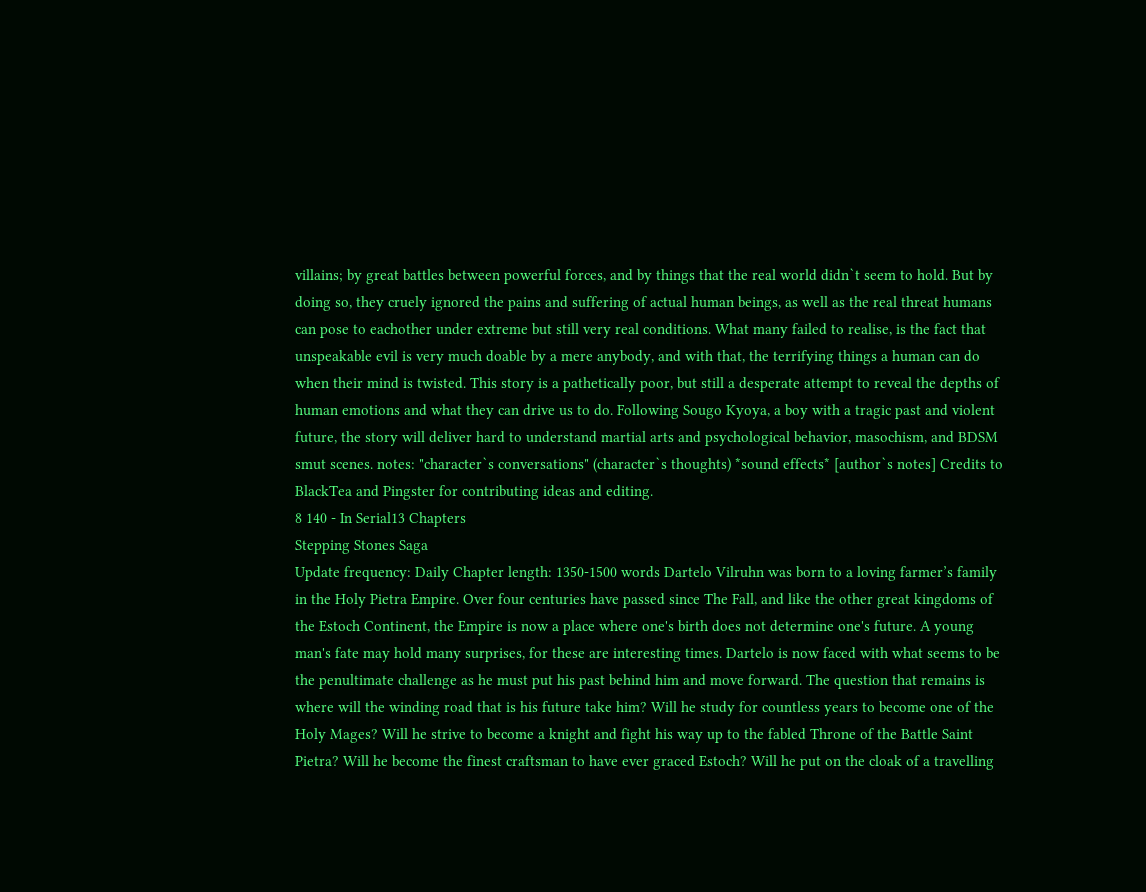villains; by great battles between powerful forces, and by things that the real world didn`t seem to hold. But by doing so, they cruely ignored the pains and suffering of actual human beings, as well as the real threat humans can pose to eachother under extreme but still very real conditions. What many failed to realise, is the fact that unspeakable evil is very much doable by a mere anybody, and with that, the terrifying things a human can do when their mind is twisted. This story is a pathetically poor, but still a desperate attempt to reveal the depths of human emotions and what they can drive us to do. Following Sougo Kyoya, a boy with a tragic past and violent future, the story will deliver hard to understand martial arts and psychological behavior, masochism, and BDSM smut scenes. notes: "character`s conversations" (character`s thoughts) *sound effects* [author`s notes] Credits to BlackTea and Pingster for contributing ideas and editing.
8 140 - In Serial13 Chapters
Stepping Stones Saga
Update frequency: Daily Chapter length: 1350-1500 words Dartelo Vilruhn was born to a loving farmer’s family in the Holy Pietra Empire. Over four centuries have passed since The Fall, and like the other great kingdoms of the Estoch Continent, the Empire is now a place where one's birth does not determine one's future. A young man's fate may hold many surprises, for these are interesting times. Dartelo is now faced with what seems to be the penultimate challenge as he must put his past behind him and move forward. The question that remains is where will the winding road that is his future take him? Will he study for countless years to become one of the Holy Mages? Will he strive to become a knight and fight his way up to the fabled Throne of the Battle Saint Pietra? Will he become the finest craftsman to have ever graced Estoch? Will he put on the cloak of a travelling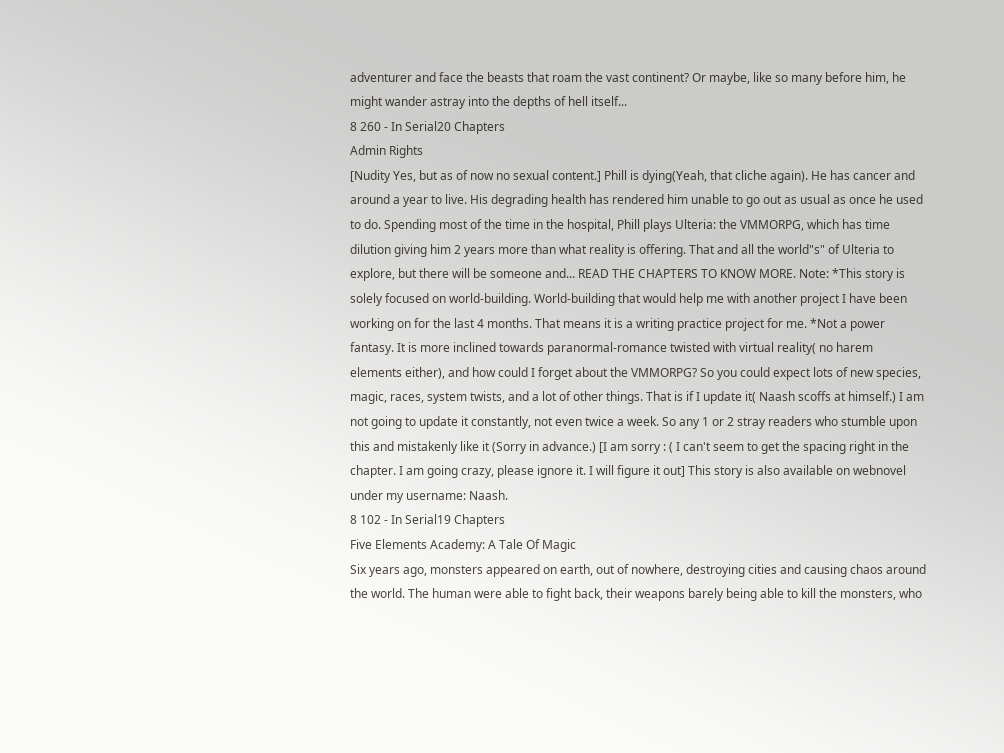adventurer and face the beasts that roam the vast continent? Or maybe, like so many before him, he might wander astray into the depths of hell itself...
8 260 - In Serial20 Chapters
Admin Rights
[Nudity Yes, but as of now no sexual content.] Phill is dying(Yeah, that cliche again). He has cancer and around a year to live. His degrading health has rendered him unable to go out as usual as once he used to do. Spending most of the time in the hospital, Phill plays Ulteria: the VMMORPG, which has time dilution giving him 2 years more than what reality is offering. That and all the world"s" of Ulteria to explore, but there will be someone and... READ THE CHAPTERS TO KNOW MORE. Note: *This story is solely focused on world-building. World-building that would help me with another project I have been working on for the last 4 months. That means it is a writing practice project for me. *Not a power fantasy. It is more inclined towards paranormal-romance twisted with virtual reality( no harem elements either), and how could I forget about the VMMORPG? So you could expect lots of new species, magic, races, system twists, and a lot of other things. That is if I update it( Naash scoffs at himself.) I am not going to update it constantly, not even twice a week. So any 1 or 2 stray readers who stumble upon this and mistakenly like it (Sorry in advance.) [I am sorry : ( I can't seem to get the spacing right in the chapter. I am going crazy, please ignore it. I will figure it out] This story is also available on webnovel under my username: Naash.
8 102 - In Serial19 Chapters
Five Elements Academy: A Tale Of Magic
Six years ago, monsters appeared on earth, out of nowhere, destroying cities and causing chaos around the world. The human were able to fight back, their weapons barely being able to kill the monsters, who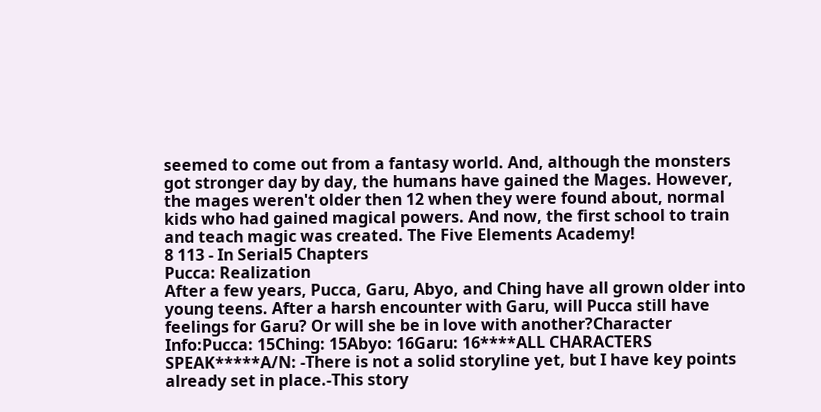seemed to come out from a fantasy world. And, although the monsters got stronger day by day, the humans have gained the Mages. However, the mages weren't older then 12 when they were found about, normal kids who had gained magical powers. And now, the first school to train and teach magic was created. The Five Elements Academy!
8 113 - In Serial5 Chapters
Pucca: Realization
After a few years, Pucca, Garu, Abyo, and Ching have all grown older into young teens. After a harsh encounter with Garu, will Pucca still have feelings for Garu? Or will she be in love with another?Character Info:Pucca: 15Ching: 15Abyo: 16Garu: 16****ALL CHARACTERS SPEAK*****A/N: -There is not a solid storyline yet, but I have key points already set in place.-This story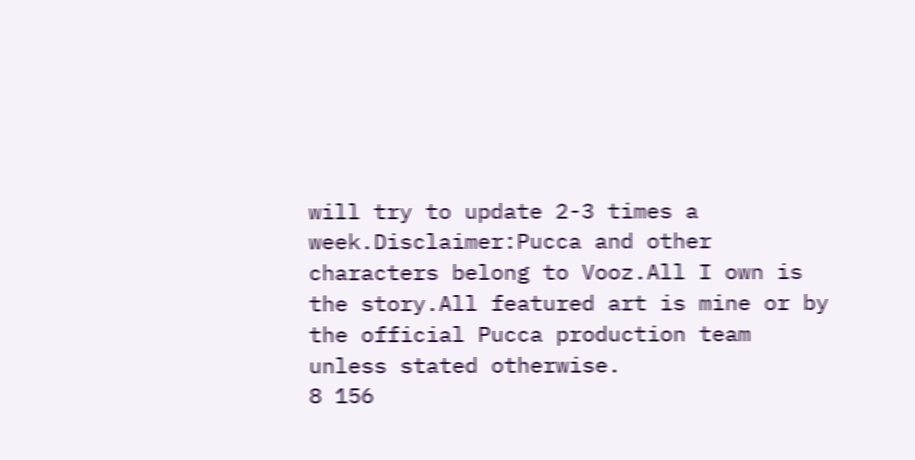will try to update 2-3 times a week.Disclaimer:Pucca and other characters belong to Vooz.All I own is the story.All featured art is mine or by the official Pucca production team unless stated otherwise.
8 156